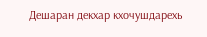Дешаран декхар кхочушдарехь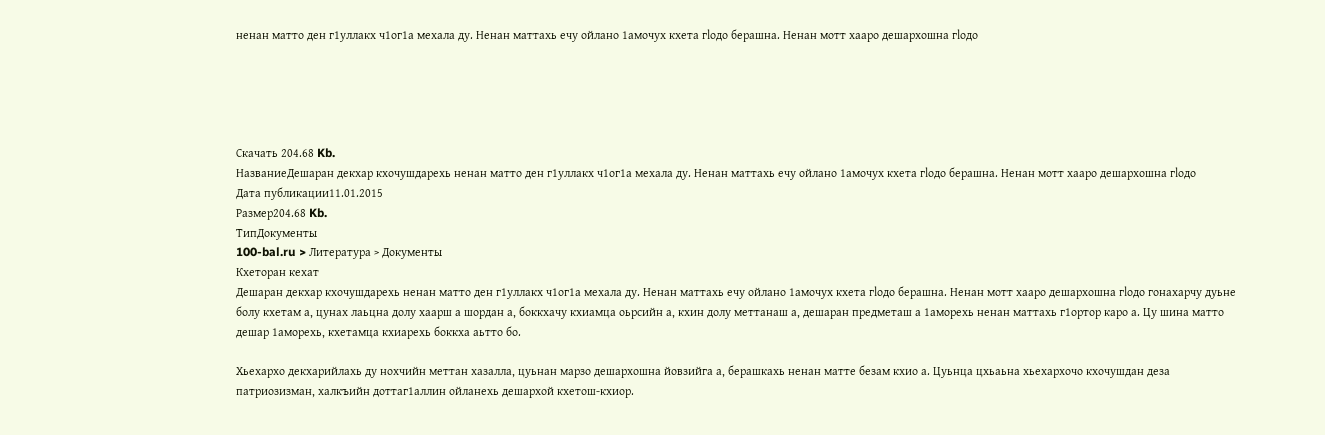ненан матто ден г1уллакх ч1ог1а мехала ду. Ненан маттахь ечу ойлано 1амочух кхета гloдо берашна. Ненан мотт хааро дешархошна гloдо





Скачать 204.68 Kb.
НазваниеДешаран декхар кхочушдарехь ненан матто ден г1уллакх ч1ог1а мехала ду. Ненан маттахь ечу ойлано 1амочух кхета гloдо берашна. Ненан мотт хааро дешархошна гloдо
Дата публикации11.01.2015
Размер204.68 Kb.
ТипДокументы
100-bal.ru > Литература > Документы
Кхеторан кехат
Дешаран декхар кхочушдарехь ненан матто ден г1уллакх ч1ог1а мехала ду. Ненан маттахь ечу ойлано 1амочух кхета гloдо берашна. Ненан мотт хааро дешархошна гloдо гонахарчу дуьне болу кхетам а, цунах лаьцна долу хаарш а шордан а, боккхачу кхиамца оьрсийн а, кхин долу меттанаш а, дешаран предметаш а 1аморехь ненан маттахь г1ортор каро а. Цу шина матто дешар 1аморехь, кхетамца кхиарехь боккха аьтто бо.

Хьехархо декхарийлахь ду нохчийн меттан хазалла, цуьнан марзо дешархошна йовзийга а, берашкахь ненан матте безам кхио а. Цуьнца цхьаьна хьехархочо кхочушдан деза патриозизман, халкъийн доттаг1аллин ойланехь дешархой кхетош-кхиор.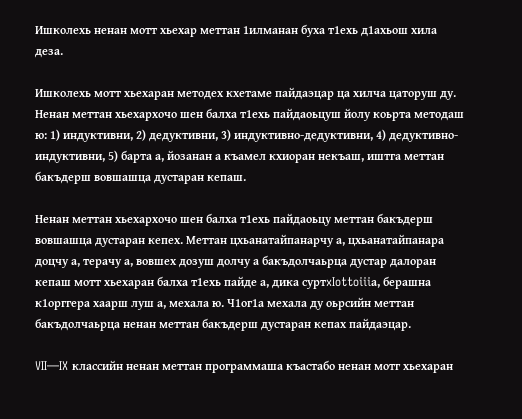Ишколехь ненан мотт хьехар меттан 1илманан буха т1ехь д1ахьош хила деза.

Ишколехь мотт хьехаран методех кхетаме пайдаэцар ца хилча цаторуш ду. Ненан меттан хьехархочо шен балха т1ехь пайдаоьцуш йолу коьрта методаш ю: 1) индуктивни, 2) дедуктивни, 3) индуктивно-дедуктивни, 4) дедуктивно-индуктивни, 5) барта а, йозанан а къамел кхиоран некъаш, иштга меттан бакъдерш вовшашца дустаран кепаш.

Ненан меттан хьехархочо шен балха т1ехь пайдаоьцу меттан бакъдерш вовшашца дустаран кепех. Меттан цхьанатайпанарчу а, цхьанатайпанара доцчу а, терачу а, вовшех дозуш долчу а бакъдолчаьрца дустар далоран кепаш мотт хьехаран балха т1ехь пайде а, дика суртxIottoiiiа, берашна к1орггера хаарш луш а, мехала ю. Ч1ог1а мехала ду оьрсийн меттан бакъдолчаьрца ненан меттан бакъдерш дустаран кепах пайдаэцар.

VII—IX классийн ненан меттан программаша къастабо ненан мотг хьехаран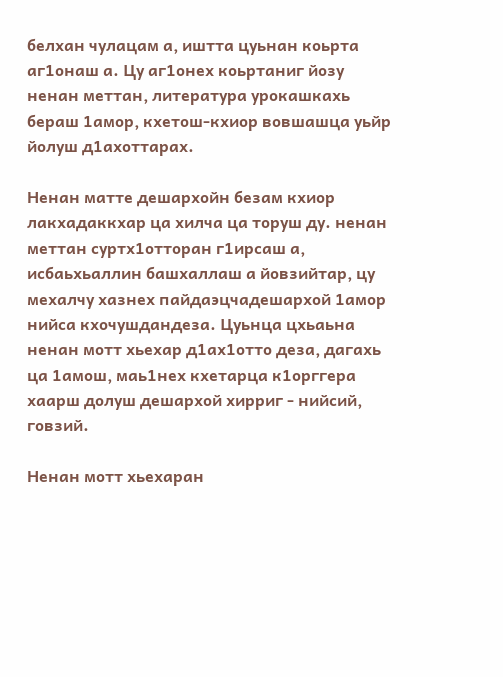белхан чулацам а, иштта цуьнан коьрта аг1онаш а. Цу aг1онех коьртаниг йозу ненан меттан, литература урокашкахь бераш 1амор, кхетош-кхиор вовшашца уьйр йолуш д1ахоттарах.

Ненан матте дешархойн безам кхиор лакхадаккхар ца хилча ца торуш ду. ненан меттан суртх1отторан г1ирсаш а, исбаьхьаллин башхаллаш а йовзийтар, цу мехалчу хазнех пайдаэцчадешархой 1амор нийса кхочушдандеза. Цуьнца цхьаьна ненан мотт хьехар д1ах1отто деза, дагахь ца 1амош, маь1нех кхетарца к1орггера хаарш долуш дешархой хирриг - нийсий, говзий.

Ненан мотт хьехаран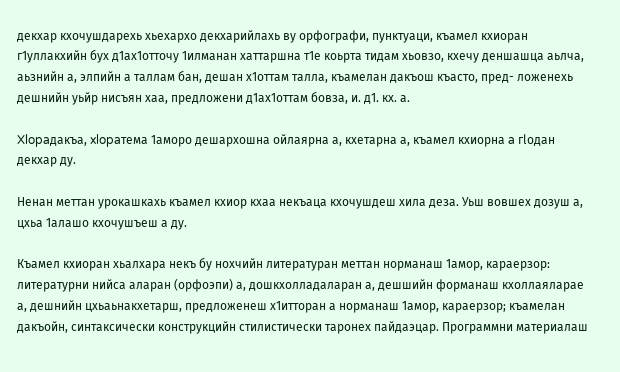декхар кхочушдарехь хьехархо декхарийлахь ву орфографи, пунктуаци, къамел кхиоран г1уллакхийн бух д1ах1отточу 1илманан хаттаршна т1е коьрта тидам хьовзо, кхечу деншашца аьлча, аьзнийн а, элпийн а таллам бан, дешан х1оттам талла, къамелан дакъош къасто, пред- ложенехь дешнийн уьйр нисъян хаа, предложени д1ах1оттам бовза, и. д1. кх. а.

Xlopaдакъа, xlopaтема 1аморо дешархошна ойлаярна а, кхетарна а, къамел кхиорна a гloдан декхар ду.

Ненан меттан урокашкахь къамел кхиор кхаа некъаца кхочушдеш хила деза. Уьш вовшех дозуш а, цхьа 1алашо кхочушъеш а ду.

Къамел кхиоран хьалхара некъ бу нохчийн литературан меттан норманаш 1амор, караерзор: литературни нийса аларан (орфоэпи) а, дошкхолладаларан а, дешшийн форманаш кхоллаяларае а, дешнийн цхьаьнакхетарш, предложенеш х1итторан а норманаш 1амор, караерзор; къамелан дакъойн, синтаксически конструкцийн стилистически таронех пайдаэцар. Программни материалаш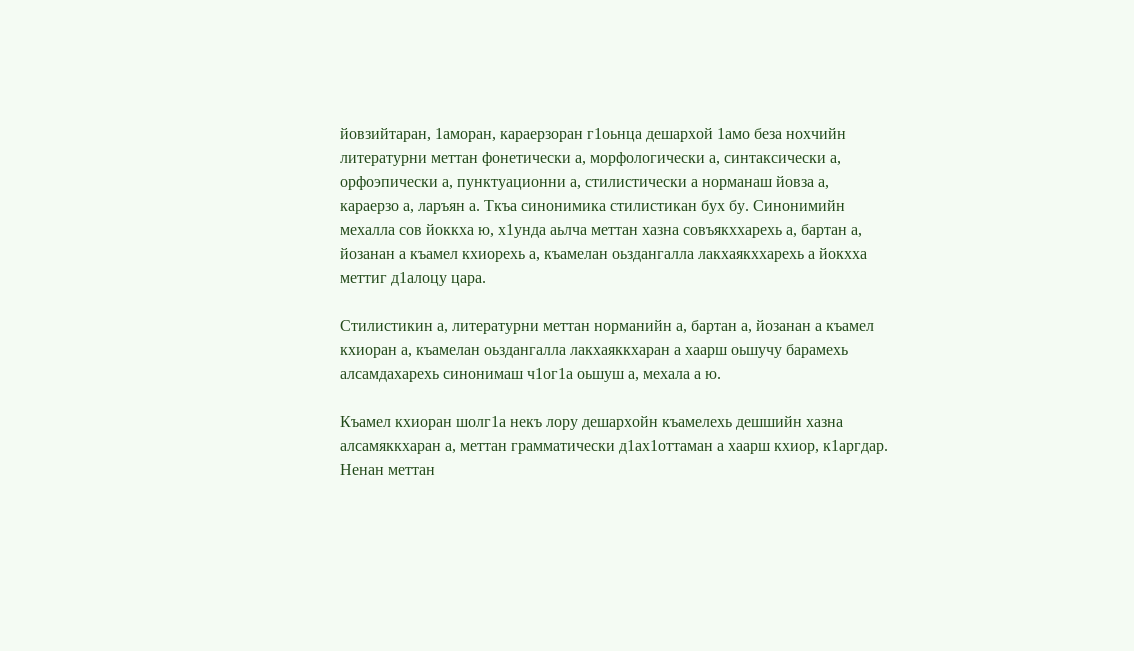йовзийтаран, 1аморан, караерзоран г1оьнца дешархой 1амо беза нохчийн литературни меттан фонетически а, морфологически а, синтаксически а, орфоэпически а, пунктуационни а, стилистически а норманаш йовза а, караерзо а, ларъян а. Ткъа синонимика стилистикан бух бу. Синонимийн мехалла сов йоккха ю, х1унда аьлча меттан хазна совъякххарехь а, бартан а, йозанан а къамел кхиорехь а, къамелан оьздангалла лакхаякххарехь а йокхха меттиг д1алоцу цара.

Стилистикин а, литературни меттан норманийн а, бартан а, йозанан а къамел кхиоран а, къамелан оьздангалла лакхаяккхаран а хаарш оьшучу барамехь алсамдахарехь синонимаш ч1ог1а оьшуш а, мехала а ю.

Къамел кхиоран шолг1а некъ лору дешархойн къамелехь дешшийн хазна алсамяккхаран а, меттан грамматически д1ах1оттаман а хаарш кхиор, к1аргдар. Ненан меттан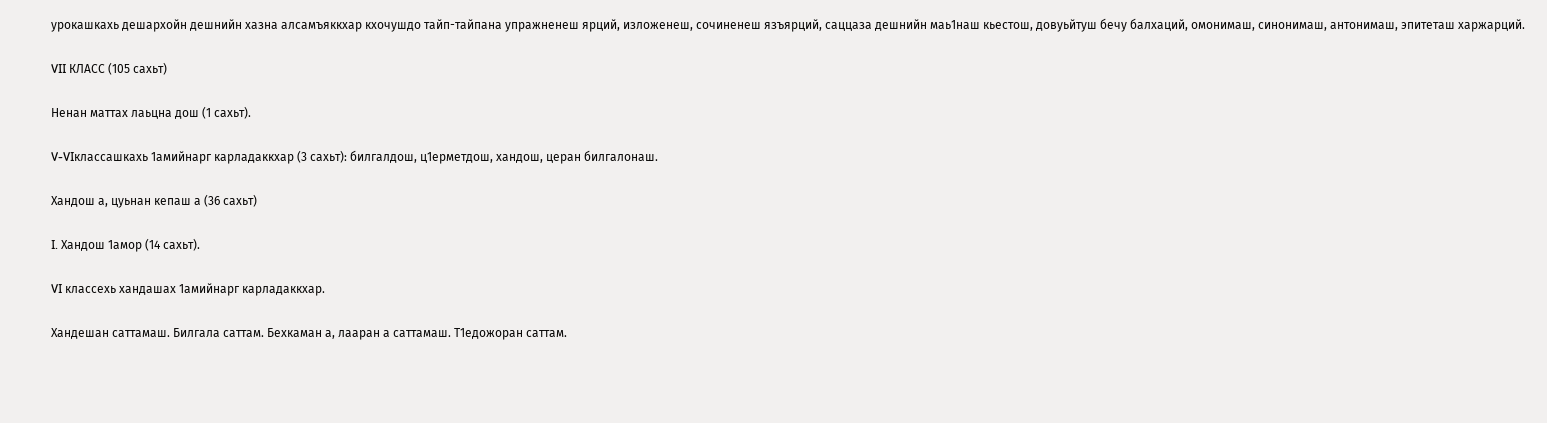урокашкахь дешархойн дешнийн хазна алсамъяккхар кхочушдо тайп-тайпана упражненеш ярций, изложенеш, сочиненеш язъярций, саццаза дешнийн маь1наш кьестош, довуьйтуш бечу балхаций, омонимаш, синонимаш, антонимаш, эпитеташ харжарций.

VII КЛАСС (105 сахьт)

Ненан маттах лаьцна дош (1 сахьт).

V-VIклассашкахь 1амийнарг карладаккхар (3 сахьт): билгалдош, ц1ерметдош, хандош, церан билгалонаш.

Хандош а, цуьнан кепаш а (36 сахьт)

I. Хандош 1амор (14 сахьт).

VI классехь хандашах 1амийнарг карладаккхар.

Хандешан саттамаш. Билгала саттам. Бехкаман а, лааран а саттамаш. Т1едожоран саттам.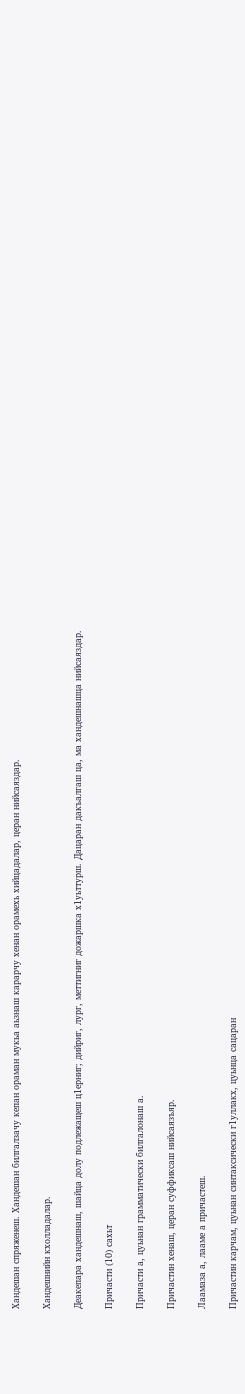Хандешан спряженеш. Хандешан билгалзачу кепан ораман мукьа аьзнаш карарчу хенан орамехь хийцадалар, церан нийсаяздар.

Хандешнийн кхолладалар.

Деакепара хандешнаш, шайца долу подлежащеш ц1ерниг; дийриг, лург, меттигниг дожаршка х1уьттурш. Дацаран дакъалгаш ца, ма хандешнашца нийсаяздар.

Причасти (10) сахьт

Причасти а, цуьнан грамматически билгалонаш а.

Причастин хенаш, церан суффиксаш нийсаязъяр.

Лаамаза а, лааме а причастеш.

Причастин карчам, цуьнан синтаксически г1уллакх, цуьнца сацаран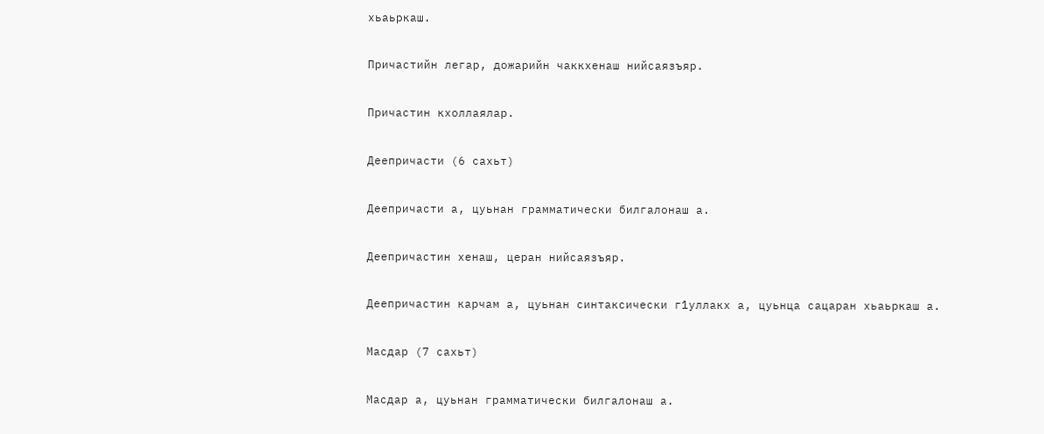хьаьркаш.

Причастийн легар, дожарийн чаккхенаш нийсаязъяр.

Причастин кхоллаялар.

Деепричасти (6 сахьт)

Деепричасти а, цуьнан грамматически билгалонаш а.

Деепричастин хенаш, церан нийсаязъяр.

Деепричастин карчам а, цуьнан синтаксически г1уллакх а, цуьнца сацаран хьаьркаш а.

Масдар (7 сахьт)

Масдар а, цуьнан грамматически билгалонаш а.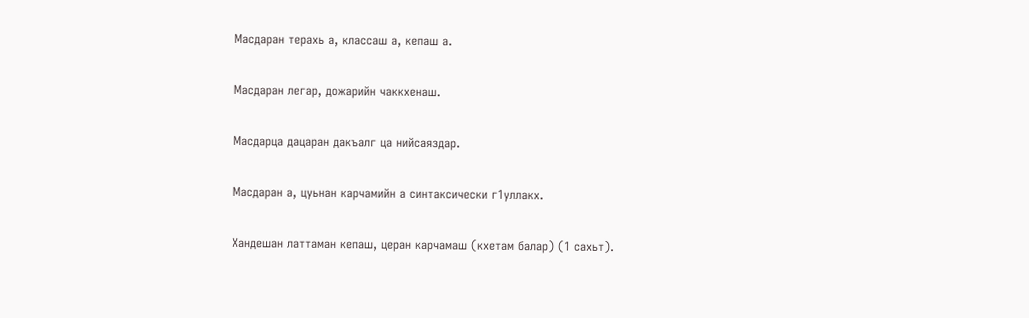Масдаран терахь а, классаш а, кепаш а.

Масдаран легар, дожарийн чаккхенаш.

Масдарца дацаран дакъалг ца нийсаяздар.

Масдаран а, цуьнан карчамийн а синтаксически г1уллакх.

Хандешан латтаман кепаш, церан карчамаш (кхетам балар) (1 сахьт).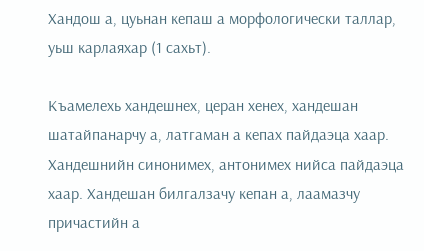Хандош а, цуьнан кепаш а морфологически таллар, уьш карлаяхар (1 сахьт).

Къамелехь хандешнех, церан хенех, хандешан шатайпанарчу а, латгаман а кепах пайдаэца хаар. Хандешнийн синонимех, антонимех нийса пайдаэца хаар. Хандешан билгалзачу кепан а, лаамазчу причастийн а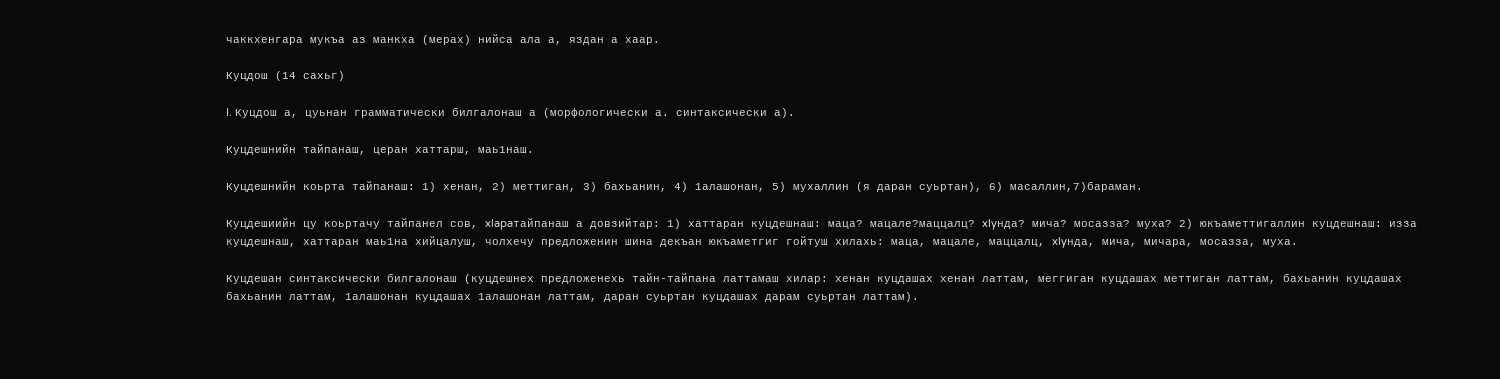чаккхенгара мукъа аз манкха (мерах) нийса ала а, яздан а хаар.

Куцдош (14 сахьг)

I. Куцдош а, цуьнан грамматически билгалонаш а (морфологически а. синтаксически а).

Куцдешнийн тайпанаш, церан хаттарш, маь1наш.

Куцдешнийн коьрта тайпанаш: 1) хенан, 2) меттиган, 3) бахьанин, 4) 1алашонан, 5) мухаллин (я даран суьртан), 6) масаллин,7)бараман.

Куцдешиийн цу коьртачу тайпанел сов, xlapaтайпанаш а довзийтар: 1) хаттаран куцдешнаш: маца? мацале?маццалц? xlyндa? мича? мосазза? муха? 2) юкъаметтигаллин куцдешнаш: изза куцдешнаш, хаттаран маь1на хийцалуш, чолхечу предложенин шина декъан юкъаметгиг гойтуш хилахь: маца, мацале, маццалц, xlyндa, мича, мичара, мосазза, муха.

Куцдешан синтаксически билгалонаш (куцдешнех предложенехь тайн-тайпана латтамаш хилар: хенан куцдашах хенан латтам, меггиган куцдашах меттиган латтам, бахьанин куцдашах бахьанин латтам, 1алашонан куцдашах 1алашонан латтам, даран суьртан куцдашах дарам суьртан латтам).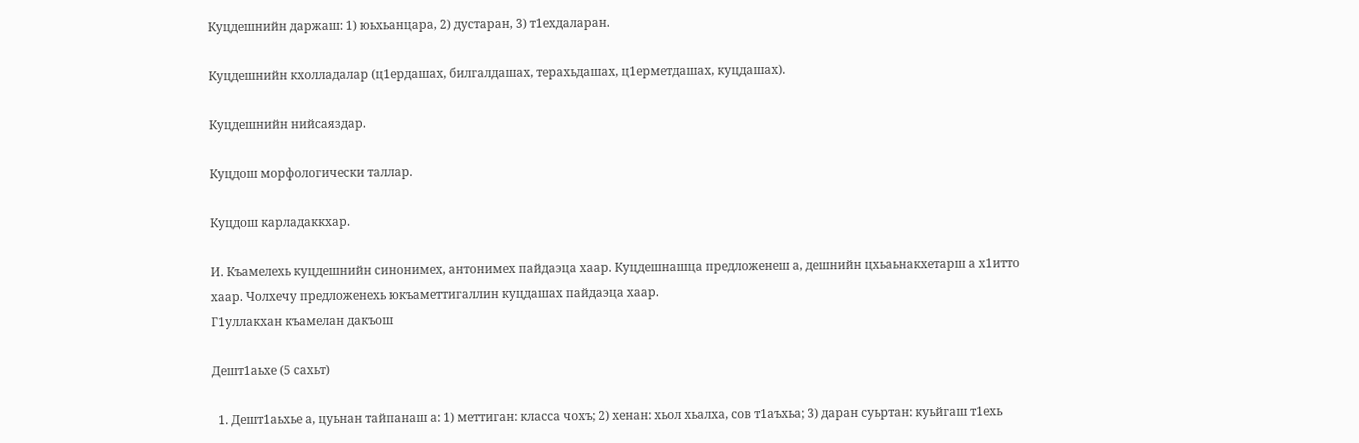Куцдешнийн даржаш: 1) юьхьанцара, 2) дустаран, 3) т1ехдаларан.

Куцдешнийн кхолладалар (ц1ердашах, билгалдашах, терахьдашах, ц1ерметдашах, куцдашах).

Куцдешнийн нийсаяздар.

Куцдош морфологически таллар.

Куцдош карладаккхар.

И. Къамелехь куцдешнийн синонимех, антонимех пайдаэца хаар. Куцдешнашца предложенеш а, дешнийн цхьаьнакхетарш а х1итто хаар. Чолхечу предложенехь юкъаметтигаллин куцдашах пайдаэца хаар.
Г1уллакхан къамелан дакъош

Дешт1аьхе (5 сахьт)

  1. Дешт1аьхье а, цуьнан тайпанаш а: 1) меттиган: класса чохъ; 2) хенан: хьол хьалха, сов т1аъхьа; 3) даран суьртан: куьйгаш т1ехь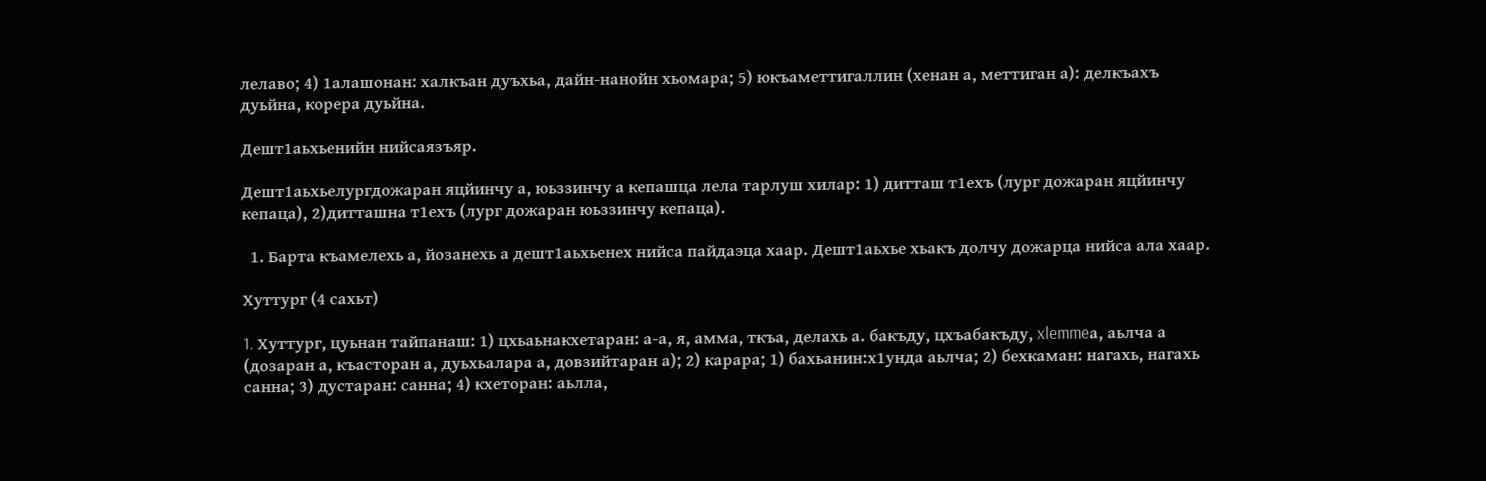лелаво; 4) 1алашонан: халкъан дуъхьа, дайн-нанойн хьомара; 5) юкъаметтигаллин (хенан а, меттиган а): делкъахъ дуьйна, корера дуьйна.

Дешт1аьхьенийн нийсаязъяр.

Дешт1аьхьелургдожаран яцйинчу а, юьззинчу а кепашца лела тарлуш хилар: 1) дитташ т1ехъ (лург дожаран яцйинчу кепаца), 2)дитташна т1ехъ (лург дожаран юьззинчу кепаца).

  1. Барта къамелехь а, йозанехь а дешт1аьхьенех нийса пайдаэца хаар. Дешт1аьхье хьакъ долчу дожарца нийса ала хаар.

Хуттург (4 сахьт)

1. Xуттург, цуьнан тайпанаш: 1) цхьаьнакхетаран: а-а, я, амма, ткъа, делахь а. бакъду, цхъабакъду, xlemmeа, аьлча а (дозаран а, къасторан а, дуьхьалара а, довзийтаран а); 2) карара; 1) бахьанин:х1унда аьлча; 2) бехкаман: нагахь, нагахь санна; 3) дустаран: санна; 4) кхеторан: аьлла,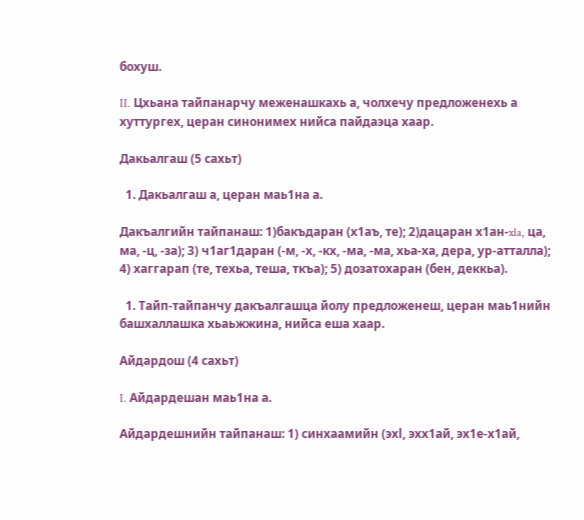бохуш.

II. Цхьана тайпанарчу меженашкахь а, чолхечу предложенехь а хуттургех, церан синонимех нийса пайдаэца хаар.

Дакьалгаш (5 сахьт)

  1. Дакьалгаш а, церан маь1на а.

Дакъалгийн тайпанаш: 1)бакъдаран (х1аъ, те); 2)дацаран х1ан-xla, ца, ма, -ц, -за); 3) ч1аг1даран (-м, -х, -кх, -ма, -ма, хьа-ха, дера, ур-атталла); 4) хаггарап (те, техьа, теша, ткъа); 5) дозатохаран (бен, деккьа).

  1. Тайп-тайпанчу дакъалгашца йолу предложенеш, церан маь1нийн башхаллашка хьаьжжина, нийса еша хаар.

Айдардош (4 сахьт)

I. Айдардешан маь1на а.

Айдардешнийн тайпанаш: 1) синхаамийн (эxl, эхх1ай, эх1е-х1ай,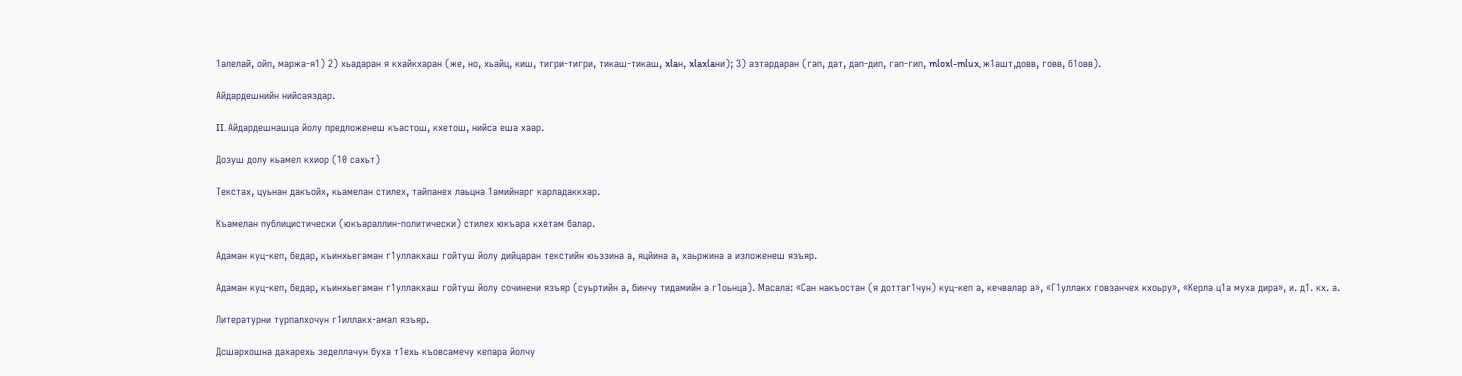1алелай, ойп, маржа-я1) 2) хьадаран я кхайкхаран (же, но, хьайц, киш, тигри-тигри, тикаш-тикаш, xlaн, xlaxlaни); 3) азтардаран (гап, дат, дап-дип, гап-гип, mloxl-mlux, ж1ашт,довв, говв, б1овв).

Айдардешнийн нийсаяздар.

II. Айдардешнашца йолу предложенеш къастош, кхетош, нийса еша хаар.

Дозуш долу кьамел кхиор (10 сахьт)

Текстах, цуьнан дакъойх, кьамелан стилех, тайпанех лаьцна 1амийнарг карладаккхар.

Къамелан публицистически (юкъараллин-политически) стилех юкъара кхетам балар.

Адаман куц-кеп, бедар, къинхьегаман г1уллакхаш гойтуш йолу дийцаран текстийн юьззина а, яцйина а, хаьржина а изложенеш язъяр.

Адаман куц-кеп, бедар, къинхьегаман г1уллакхаш гойтуш йолу сочинени язъяр (суьртийн а, бинчу тидамийн а г1оьнца). Масала: «Сан накъостан (я доттаг1чун) куц-кеп а, кечвалар а», «Г1уллакх говзанчех кхоьру», «Керла ц1а муха дира», и. д1. кх. а.

Литературни турпалхочун г1иллакх-амал язъяр.

Дсшархошна дахарехь зеделлачун буха т1ехь къовсамечу кепара йолчу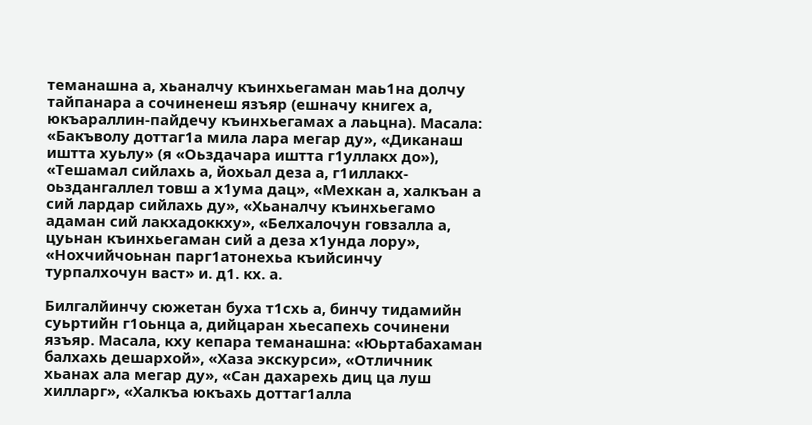теманашна а, хьаналчу къинхьегаман маь1на долчу тайпанара а сочиненеш язъяр (ешначу книгех а, юкъараллин-пайдечу къинхьегамах а лаьцна). Масала: «Бакъволу доттаг1а мила лара мегар ду», «Диканаш иштта хуьлу» (я «Оьздачара иштта г1уллакх до»), «Тешамал сийлахь а, йохьал деза а, г1иллакх-оьздангаллел товш а х1ума дац», «Мехкан а, халкъан а сий лардар сийлахь ду», «Хьаналчу къинхьегамо адаман сий лакхадоккху», «Белхалочун говзалла а, цуьнан къинхьегаман сий а деза х1унда лору», «Нохчийчоьнан парг1атонехьа къийсинчу турпалхочун васт» и. д1. кх. а.

Билгалйинчу сюжетан буха т1схь а, бинчу тидамийн суьртийн г1оьнца а, дийцаран хьесапехь сочинени язъяр. Масала, кху кепара теманашна: «Юьртабахаман балхахь дешархой», «Хаза экскурси», «Отличник хьанах ала мегар ду», «Сан дахарехь диц ца луш хилларг», «Халкъа юкъахь доттаг1алла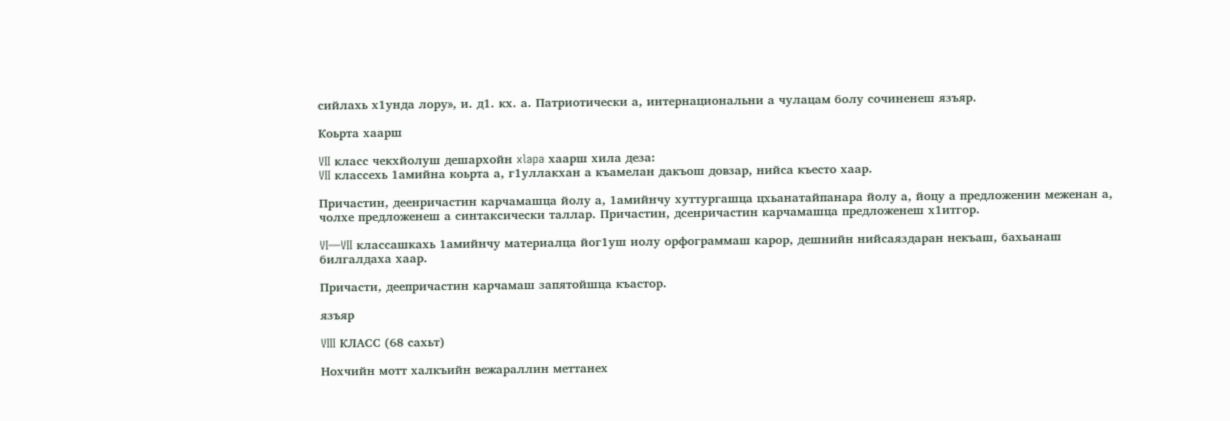сийлахь х1унда лору», и. д1. кх. а. Патриотически а, интернациональни а чулацам болу сочиненеш язъяр.

Коьрта хаарш

VII класс чекхйолуш дешархойн xlapa хаарш хила деза:
VII классехь 1амийна коьрта а, г1уллакхан а къамелан дакъош довзар, нийса къесто хаар.

Причастин, деенричастин карчамашца йолу а, 1амийнчу хуттургашца цхьанатайпанара йолу а, йоцу а предложенин меженан а, чолхе предложенеш а синтаксически таллар. Причастин, дсенричастин карчамашца предложенеш х1итгор.

VI—VII классашкахь 1амийнчу материалца йог1уш иолу орфограммаш карор, дешнийн нийсаяздаран некъаш, бахьанаш билгалдаха хаар.

Причасти, деепричастин карчамаш запятойшца къастор.

язъяр

VIII КЛАСС (68 сахьт)

Нохчийн мотт халкъийн вежараллин меттанех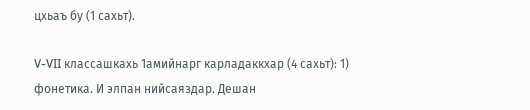цхьаъ бу (1 сахьт).

V-VII классашкахь 1амийнарг карладаккхар (4 сахьт): 1) фонетика. И элпан нийсаяздар. Дешан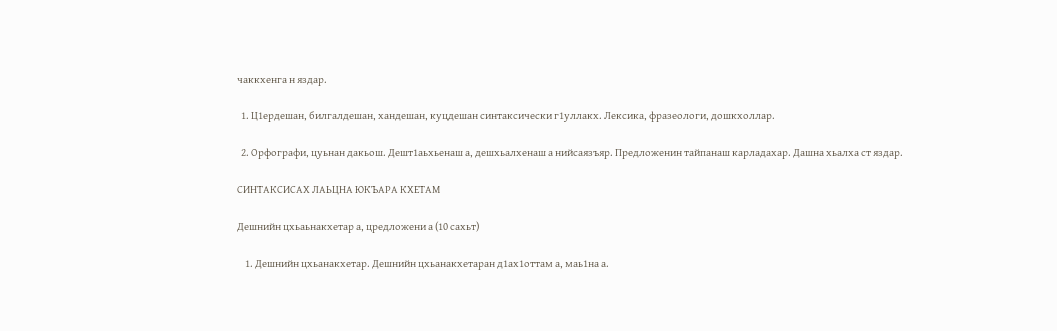чаккхенга н яздар.

  1. Ц1ердешан, билгалдешан, хандешан, куцдешан синтаксически г1уллакх. Лексика, фразеологи, дошкхоллар.

  2. Орфографи, цуьнан дакьош. Дешт1аьхьенаш а, дешхьалхенаш а нийсаязъяр. Предложенин тайпанаш карладахар. Дашна хьалха ст яздар.

СИНТАКСИСАХ ЛАЬЦНА ЮКЪАРА КХЕТАМ

Дешнийн цхьаьнакхетар а, цредложени а (10 сахьт)

    1. Дешнийн цхьанакхетар. Дешнийн цхьанакхетаран д1ах1оттам а, маь1на а.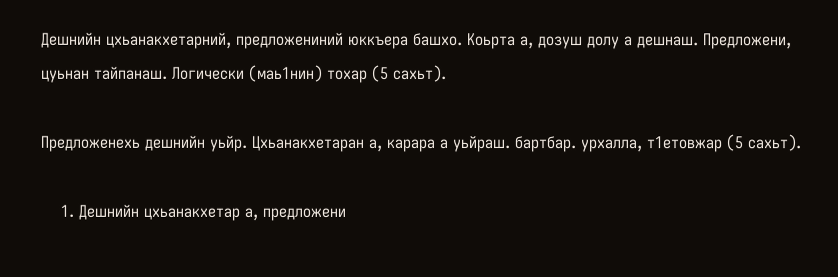Дешнийн цхьанакхетарний, предложениний юккъера башхо. Коьрта а, дозуш долу а дешнаш. Предложени, цуьнан тайпанаш. Логически (маь1нин) тохар (5 сахьт).

Предложенехь дешнийн уьйр. Цхьанакхетаран а, карара а уьйраш. бартбар. урхалла, т1етовжар (5 сахьт).

    1. Дешнийн цхьанакхетар а, предложени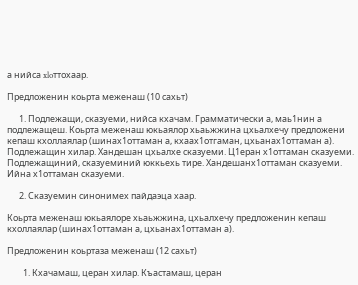а нийса xloттoхаар.

Предложенин коьрта меженаш (10 сахьт)

      1. Подлежащи, сказуеми, нийса кхачам. Грамматически а, маь1нин а подлежащеш. Коьрта меженаш юкьаялор хьаьжжина цхьалхечу предложени кепаш кхоллаялар (шинах1оттаман а, кхаах1отгаман, цхьанах1оттаман а). Подлежащин хилар. Хандешан цхьалхе сказуеми. Ц1еран х1оттаман сказуеми. Подлежащиний, сказуеминий юккьехь тире. Хандешанх1оттаман сказуеми. Ийна х1оттаман сказуеми.

      2. Сказуемин синонимех пайдаэца хаар.

Коьрта меженаш юкьаялоре хьаьжжина, цхьалхечу предложенин кепаш кхоллаялар (шинах1оттаман а, цхьанах1оттаман а).

Предложенин коьртаза меженаш (12 сахьт)

        1. Кхачамаш, церан хилар. Къастамаш, церан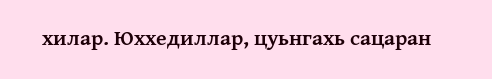хилар. Юххедиллар, цуьнгахь сацаран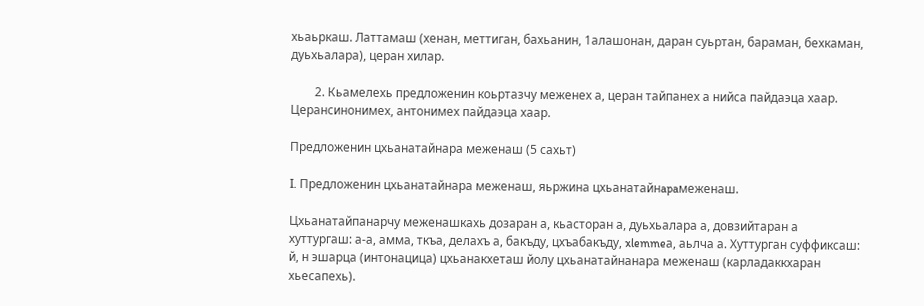хьаьркаш. Латтамаш (хенан, меттиган, бахьанин, 1алашонан, даран суьртан, бараман, бехкаман, дуьхьалара), церан хилар.

        2. Кьамелехь предложенин коьртазчу меженех а, церан тайпанех а нийса пайдаэца хаар. Церансинонимех, антонимех пайдаэца хаар.

Предложенин цхьанатайнара меженаш (5 сахьт)

I. Предложенин цхьанатайнара меженаш, яьржина цхьанатайнapaмеженаш.

Цхьанатайпанарчу меженашкахь дозаран а, кьасторан а, дуьхьалара а, довзийтаран а хуттургаш: а-а, амма, ткъа, делахъ а, бакъду, цхъабакъду, xlemmeа, аьлча а. Хуттурган суффиксаш: й, н эшарца (интонацица) цхьанакхеташ йолу цхьанатайнанара меженаш (карладаккхаран хьесапехь).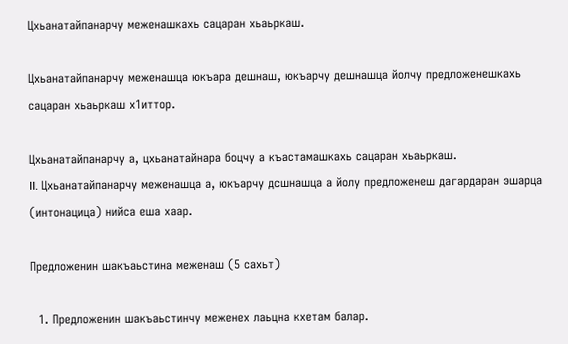Цхьанатайпанарчу меженашкахь сацаран хьаьркаш.

Цхьанатайпанарчу меженашца юкъара дешнаш, юкъарчу дешнашца йолчу предложенешкахь сацаран хьаьркаш х1иттор.

Цхьанатайпанарчу а, цхьанатайнара боцчу а къастамашкахь сацаран хьаьркаш.
II. Цхьанатайпанарчу меженашца а, юкъарчу дсшнашца а йолу предложенеш дагардаран эшарца (интонацица) нийса еша хаар.

Предложенин шакъаьстина меженаш (5 сахьт)

  1. Предложенин шакъаьстинчу меженех лаьцна кхетам балар.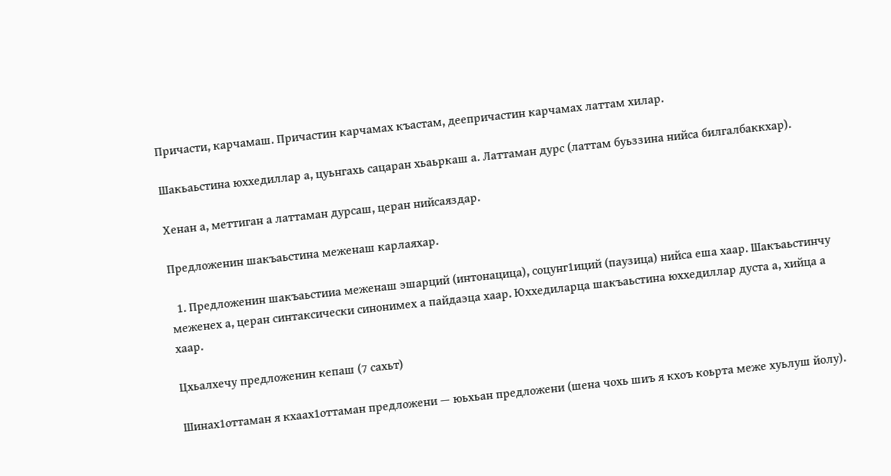Причасти, карчамаш. Причастин карчамах къастам, деепричастин карчамах латтам хилар.

Шакьаьстина юххедиллар а, цуьнгахь сацаран хьаьркаш а. Латтаман дурс (латтам буьззина нийса билгалбаккхар).

Хенан а, меттиган а латтаман дурсаш, церан нийсаяздар.

Предложенин шакъаьстина меженаш карлаяхар.

  1. Предложенин шакъаьстииа меженаш эшарций (интонацица), соцунг1иций (паузица) нийса еша хаар. Шакъаьстинчу меженех а, церан синтаксически синонимех а пайдаэца хаар. Юххедиларца шакъаьстина юххедиллар дуста а, хийца а хаар.

Цхьалхечу предложенин кепаш (7 сахьт)

Шинах1оттаман я кхаах1оттаман предложени — юьхьан предложени (шена чохь шиъ я кхоъ коьрта меже хуьлуш йолу).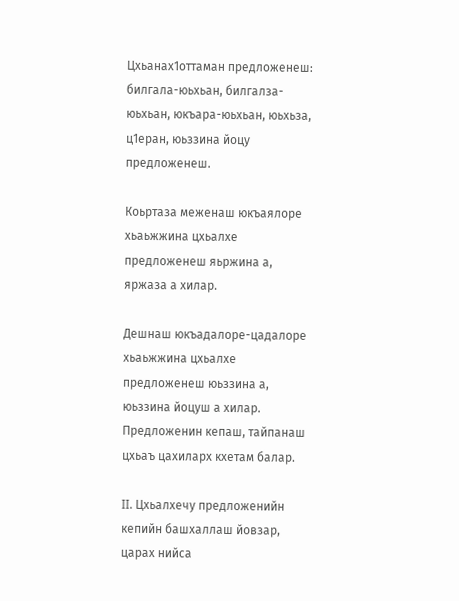Цхьанах1оттаман предложенеш: билгала-юьхьан, билгалза-юьхьан, юкъара-юьхьан, юьхьза, ц1еран, юьззина йоцу предложенеш.

Коьртаза меженаш юкъаялоре хьаьжжина цхьалхе предложенеш яьржина а, яржаза а хилар.

Дешнаш юкъадалоре-цадалоре хьаьжжина цхьалхе предложенеш юьззина а, юьззина йоцуш а хилар. Предложенин кепаш, тайпанаш цхьаъ цахиларх кхетам балар.

II. Цхьалхечу предложенийн кепийн башхаллаш йовзар, царах нийса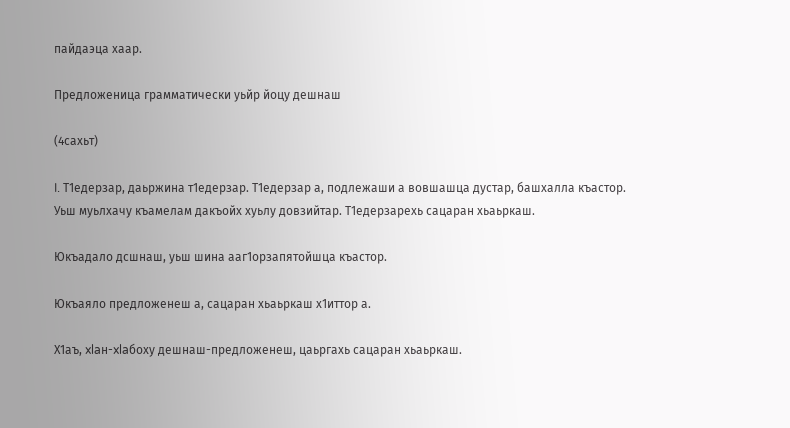пайдаэца хаар.

Предложеница грамматически уьйр йоцу дешнаш

(4сахьт)

I. Т1едерзар, даьржина т1едерзар. Т1едерзар а, подлежаши а вовшашца дустар, башхалла къастор. Уьш муьлхачу къамелам дакъойх хуьлу довзийтар. Т1едерзарехь сацаран хьаьркаш.

Юкъадало дсшнаш, уьш шина aaг1opзапятойшца къастор.

Юкъаяло предложенеш а, сацаран хьаьркаш х1иттор а.

Х1аъ, xlaн-xlaбоху дешнаш-предложенеш, цаьргахь сацаран хьаьркаш.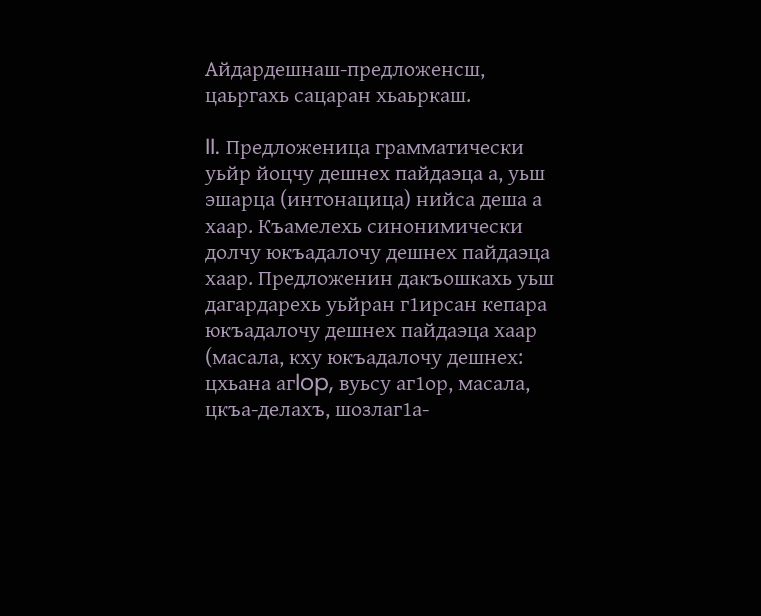Айдардешнаш-предложенсш, цаьргахь сацаран хьаьркаш.

II. Предложеница грамматически уьйр йоцчу дешнех пайдаэца а, уьш эшарца (интонацица) нийса деша а хаар. Къамелехь синонимически долчу юкъадалочу дешнех пайдаэца хаар. Предложенин дакъошкахь уьш дагардарехь уьйран г1ирсан кепара юкъадалочу дешнех пайдаэца хаар (масала, кху юкъадалочу дешнех: цхьана aгlop, вуьсу аг1ор, масала, цкъа-делахъ, шозлаг1а-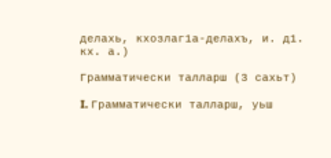делахь, кхозлаг1а-делахъ, и. д1. кх. а.)

Грамматически талларш (3 сахьт)

I. Грамматически талларш, уьш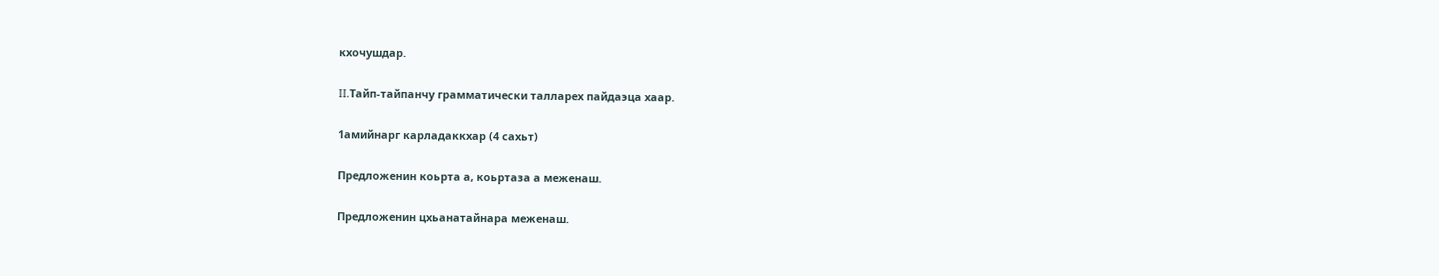кхочушдар.

II.Тайп-тайпанчу грамматически талларех пайдаэца хаар.

1амийнарг карладаккхар (4 сахьт)

Предложенин коьрта а, коьртаза а меженаш.

Предложенин цхьанатайнара меженаш.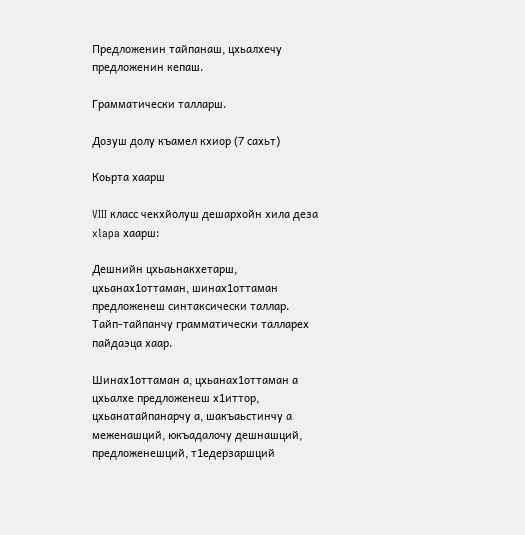Предложенин тайпанаш, цхьалхечу предложенин кепаш.

Грамматически талларш.

Дозуш долу къамел кхиор (7 сахьт)

Коьрта хаарш

VIII класс чекхйолуш дешархойн хила деза xlapa хаарш:

Дешнийн цхьаьнакхетарш, цхьанах1оттаман, шинах1оттаман предложенеш синтаксически таллар. Тайп-тайпанчу грамматически талларех пайдаэца хаар.

Шинах1оттаман а, цхьанах1оттаман а цхьалхе предложенеш х1иттор, цхьанатайпанарчу а, шакъаьстинчу а меженашций, юкъадалочу дешнашций, предложенешций, т1едерзаршций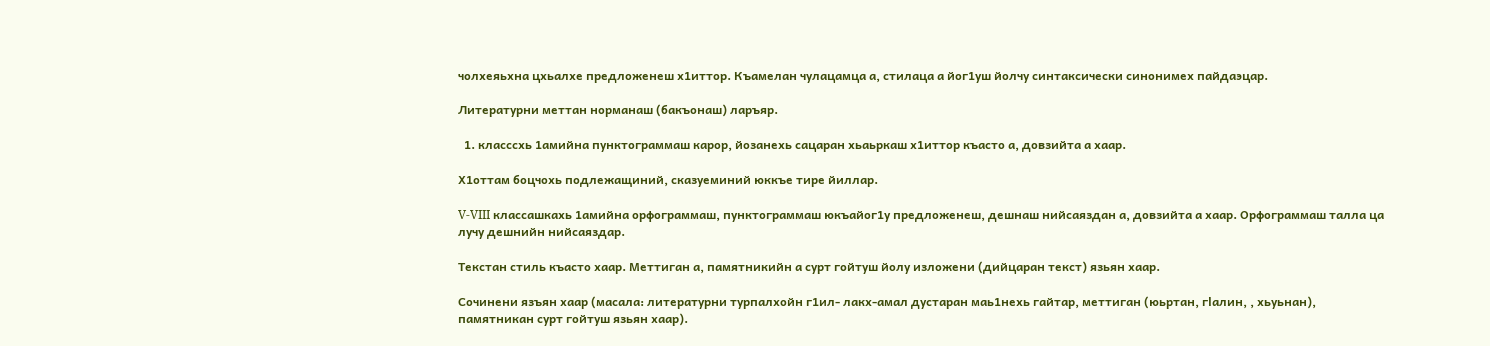чолхеяьхна цхьалхе предложенеш х1иттор. Къамелан чулацамца а, стилаца а йог1уш йолчу синтаксически синонимех пайдаэцар.

Литературни меттан норманаш (бакъонаш) ларъяр.

  1. класссхь 1амийна пунктограммаш карор, йозанехь сацаран хьаьркаш х1иттор къасто а, довзийта а хаар.

Х1оттам боцчохь подлежащиний, сказуеминий юккъе тире йиллар.

V-VIII классашкахь 1амийна орфограммаш, пунктограммаш юкъайог1у предложенеш, дешнаш нийсаяздан а, довзийта а хаар. Орфограммаш талла ца лучу дешнийн нийсаяздар.

Текстан стиль къасто хаар. Меттиган а, памятникийн а сурт гойтуш йолу изложени (дийцаран текст) язьян хаар.

Сочинени язъян хаар (масала: литературни турпалхойн г1ил- лакх-амал дустаран маь1нехь гайтар, меттиган (юьртан, гlaлин, , хьуьнан), памятникан сурт гойтуш язьян хаар).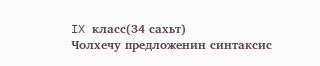IX класс(34 сахьт)
Чолхечу предложенин синтаксис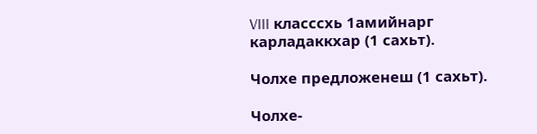VIII класссхь 1амийнарг карладаккхар (1 сахьт).

Чолхе предложенеш (1 сахьт).

Чолхе-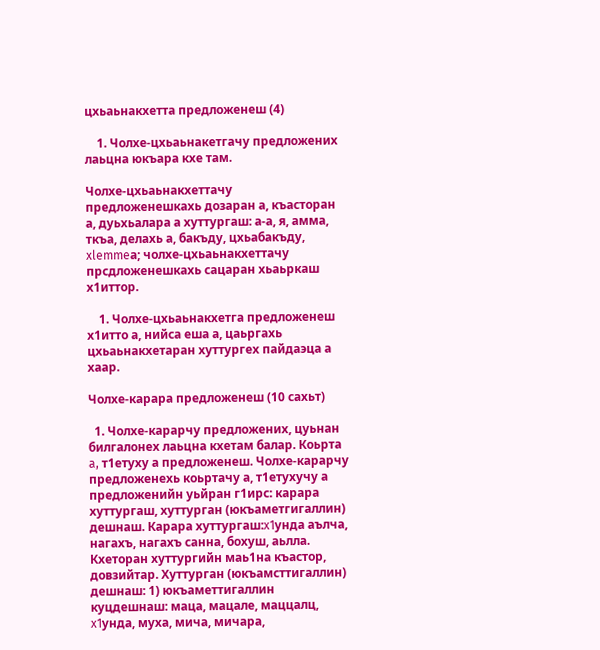цхьаьнакхетта предложенеш (4)

    1. Чолхе-цхьаьнакетгачу предложених лаьцна юкъара кхе там.

Чолхе-цхьаьнакхеттачу предложенешкахь дозаран а, къасторан а, дуьхьалара а хуттургаш: а-а, я, амма, ткъа, делахь а, бакъду, цхьабакъду, xlemmeа; чолхе-цхьаьнакхеттачу прсдложенешкахь сацаран хьаьркаш х1иттор.

    1. Чолхе-цхьаьнакхетга предложенеш х1итто а, нийса еша а, цаьргахь цхьаьнакхетаран хуттургех пайдаэца а хаар.

Чолхе-карара предложенеш (10 сахьт)

  1. Чолхе-карарчу предложених, цуьнан билгалонех лаьцна кхетам балар. Коьрта a, т1етуху а предложенеш. Чолхе-карарчу предложенехь коьртачу а, т1етухучу а предложенийн уьйран г1ирс: карара хуттургаш, хуттурган (юкъаметгигаллин) дешнаш. Карара хуттургаш:x1yндa аълча, нагахъ, нагахъ санна, бохуш, аьлла. Кхеторан хуттургийн маь1на къастор, довзийтар. Хуттурган (юкъамсттигаллин) дешнаш: 1) юкъаметтигаллин куцдешнаш: маца, мацале, маццалц, x1yндa, муха, мича, мичара,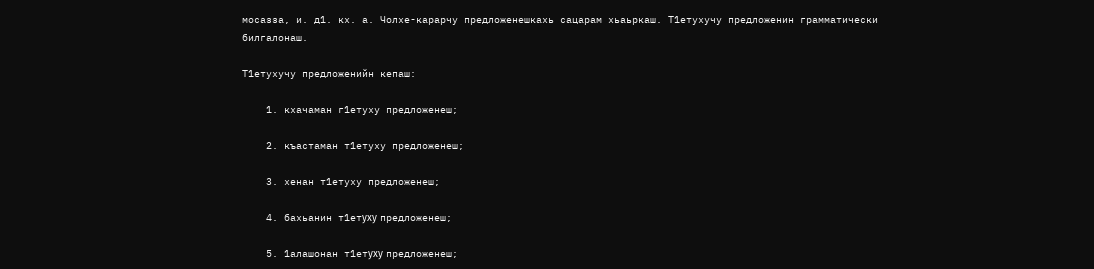мосазза, и. д1. кх. а. Чолхе-карарчу предложенешкахь сацарам хьаьркаш. Т1етухучу предложенин грамматически билгалонаш.

Т1етухучу предложенийн кепаш:

    1. кхачаман г1етуху предложенеш;

    2. къастаман т1етуху предложенеш;

    3. хенан т1етуху предложенеш;

    4. бахьанин т1етyxy предложенеш;

    5. 1алашонан т1етyxy предложенеш;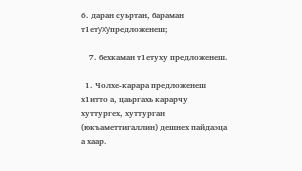6. даран суьртан, бараман т1етyxyпредложенеш;

    7. бехкаман т1етуху предложенеш.

  1. Чолхе-карара предложенеш х1итто а, цаьргахь карарчу хуттургех, хуттурган (юкъаметтигаллин) дешнех пайдаэца а хаар.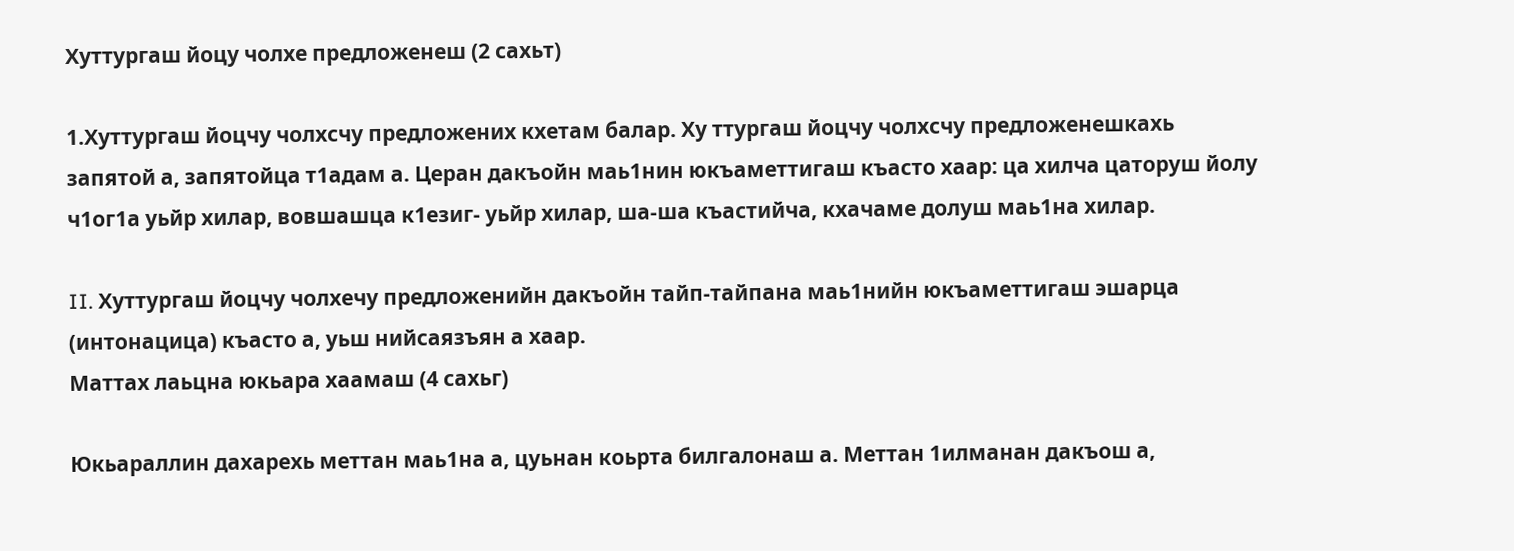Хуттургаш йоцу чолхе предложенеш (2 сахьт)

1.Хуттургаш йоцчу чолхсчу предложених кхетам балар. Ху ттургаш йоцчу чолхсчу предложенешкахь запятой а, запятойца т1адам а. Церан дакъойн маь1нин юкъаметтигаш къасто хаар: ца хилча цаторуш йолу ч1ог1а уьйр хилар, вовшашца к1езиг- уьйр хилар, ша-ша къастийча, кхачаме долуш маь1на хилар.

II. Хуттургаш йоцчу чолхечу предложенийн дакъойн тайп-тайпана маь1нийн юкъаметтигаш эшарца (интонацица) къасто а, уьш нийсаязъян а хаар.
Маттах лаьцна юкьара хаамаш (4 сахьг)

Юкьараллин дахарехь меттан маь1на а, цуьнан коьрта билгалонаш а. Меттан 1илманан дакъош а,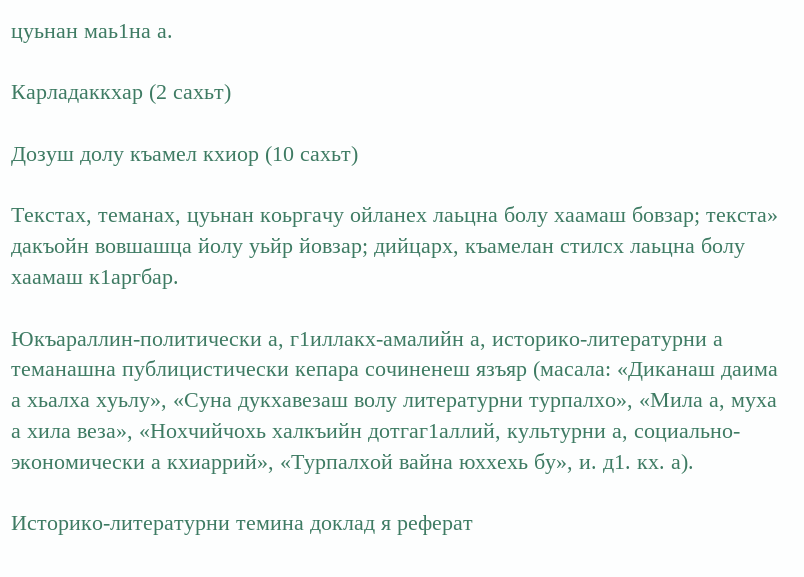цуьнан маь1на а.

Карладаккхар (2 сахьт)

Дозуш долу къамел кхиор (10 сахьт)

Текстах, теманах, цуьнан коьргачу ойланех лаьцна болу хаамаш бовзар; текста» дакъойн вовшашца йолу уьйр йовзар; дийцарх, къамелан стилсх лаьцна болу хаамаш к1аргбар.

Юкъараллин-политически а, г1иллакх-амалийн а, историко-литературни а теманашна публицистически кепара сочиненеш язъяр (масала: «Диканаш даима а хьалха хуьлу», «Суна дукхавезаш волу литературни турпалхо», «Мила а, муха а хила веза», «Нохчийчохь халкъийн дотгаг1аллий, культурни а, социально-экономически а кхиаррий», «Турпалхой вайна юххехь бу», и. д1. кх. а).

Историко-литературни темина доклад я реферат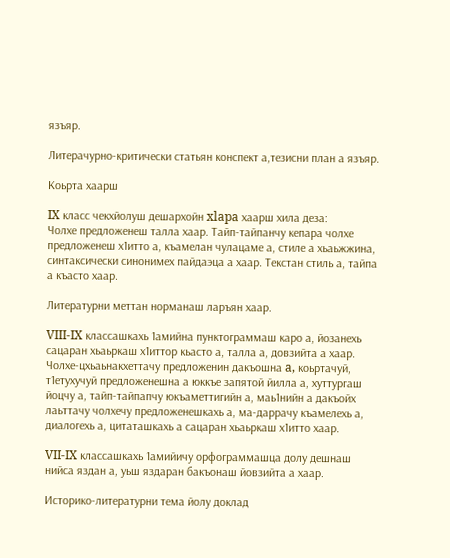язъяр.

Литерачурно-критически статьян конспект а,тезисни план а язъяр.

Коьрта хаарш

IX класс чекхйолуш дешархойн xlapa хаарш хила деза:
Чолхе предложенеш талла хаар. Тайп-тайпанчу кепара чолхе предложенеш х1итто а, къамелан чулацаме а, стиле а хьаьжжина, синтаксически синонимех пайдаэца а хаар. Текстан стиль а, тайпа а къасто хаар.

Литературни меттан норманаш ларъян хаар.

VIII-IX классашкахь 1амийна пунктограммаш каро а, йозанехь сацаран хьаьркаш х1иттор кьасто а, талла а, довзийта а хаар. Чолхе-цхьаьнакхеттачу предложенин дакъошна a, коьртачуй, т1етухучуй предложенешна а юккъе запятой йилла а, хуттургаш йоцчу а, тайп-тайпапчу юкъаметтигийн а, маь1нийн а дакъойх лаьттачу чолхечу предложенешкахь а, ма-даррачу къамелехь а, диалогехь а, цитаташкахь а сацаран хьаьркаш х1итто хаар.

VII-IX классашкахь 1амийичу орфограммашца долу дешнаш нийса яздан а, уьш яздаран бакъонаш йовзийта а хаар.

Историко-литературни тема йолу доклад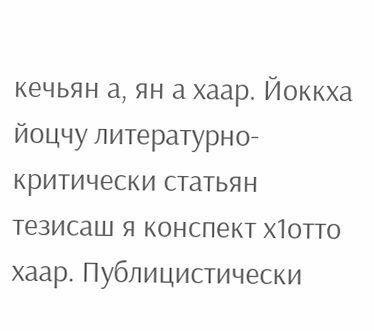кечьян а, ян а хаар. Йоккха йоцчу литературно-критически статьян тезисаш я конспект х1отто хаар. Публицистически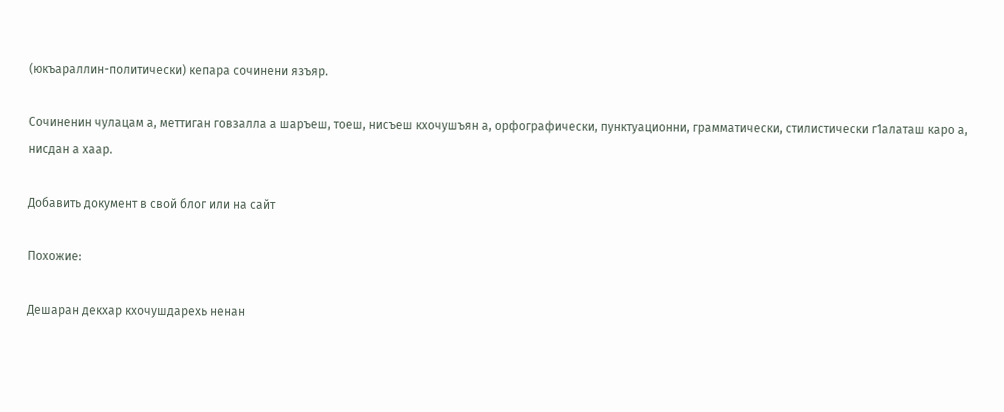(юкъараллин-политически) кепара сочинени язъяр.

Сочиненин чулацам а, меттиган говзалла а шаръеш, тоеш, нисъеш кхочушъян а, орфографически, пунктуационни, грамматически, стилистически г1алаташ каро а, нисдан а хаар.

Добавить документ в свой блог или на сайт

Похожие:

Дешаран декхар кхочушдарехь ненан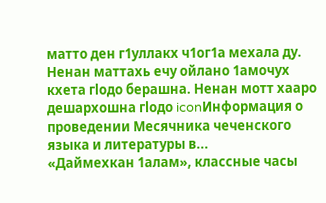матто ден г1уллакх ч1ог1а мехала ду. Ненан маттахь ечу ойлано 1амочух кхета гloдо берашна. Ненан мотт хааро дешархошна гloдо iconИнформация о проведении Месячника чеченского языка и литературы в...
«Даймехкан 1алам», классные часы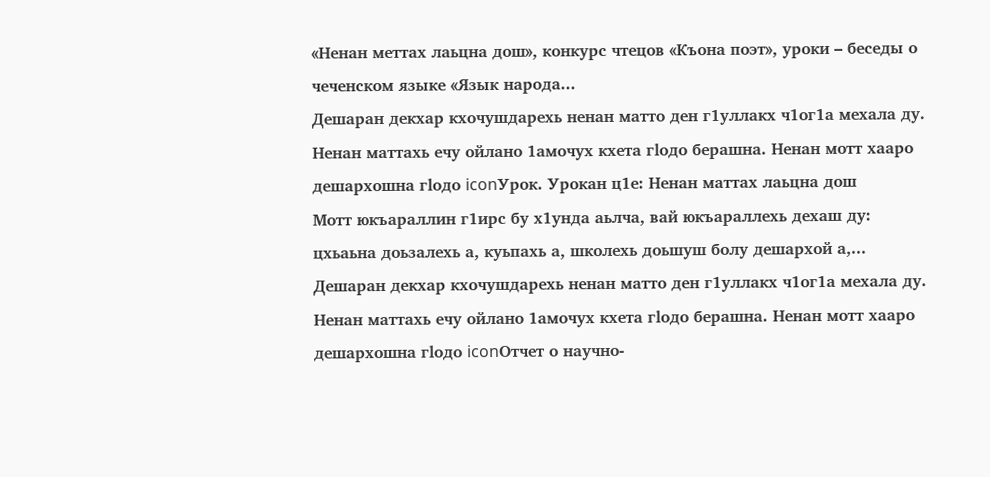«Ненан меттах лаьцна дош», конкурс чтецов «Къона поэт», уроки – беседы о чеченском языке «Язык народа...
Дешаран декхар кхочушдарехь ненан матто ден г1уллакх ч1ог1а мехала ду. Ненан маттахь ечу ойлано 1амочух кхета гloдо берашна. Ненан мотт хааро дешархошна гloдо iconУрок. Урокан ц1е: Ненан маттах лаьцна дош
Мотт юкъараллин г1ирс бу х1унда аьлча, вай юкъараллехь дехаш ду: цхьаьна доьзалехь а, куьпахь а, школехь доьшуш болу дешархой а,...
Дешаран декхар кхочушдарехь ненан матто ден г1уллакх ч1ог1а мехала ду. Ненан маттахь ечу ойлано 1амочух кхета гloдо берашна. Ненан мотт хааро дешархошна гloдо iconОтчет о научно-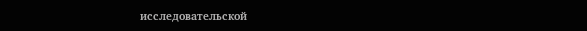исследовательской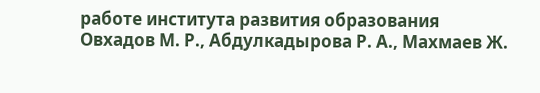работе института развития образования
Овхадов М. Р., Абдулкадырова Р. А., Махмаев Ж.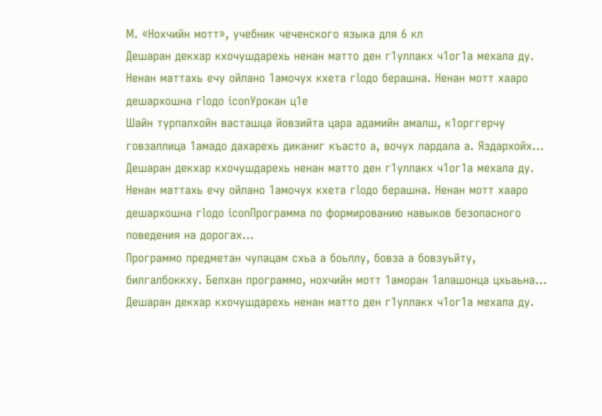М. «Нохчийн мотт», учебник чеченского языка для 6 кл
Дешаран декхар кхочушдарехь ненан матто ден г1уллакх ч1ог1а мехала ду. Ненан маттахь ечу ойлано 1амочух кхета гloдо берашна. Ненан мотт хааро дешархошна гloдо iconУрокан ц1е
Шайн турпалхойн васташца йовзийта цара адамийн амалш, к1орггерчу говзаллица 1амадо дахарехь диканиг къасто а, вочух лардала а. Яздархойх...
Дешаран декхар кхочушдарехь ненан матто ден г1уллакх ч1ог1а мехала ду. Ненан маттахь ечу ойлано 1амочух кхета гloдо берашна. Ненан мотт хааро дешархошна гloдо iconПрограмма по формированию навыков безопасного поведения на дорогах...
Программо предметан чулацам схьа а боьллу, бовза а бовзуьйту, билгалбоккху. Белхан программо, нохчийн мотт 1аморан 1алашонца цхьаьна...
Дешаран декхар кхочушдарехь ненан матто ден г1уллакх ч1ог1а мехала ду.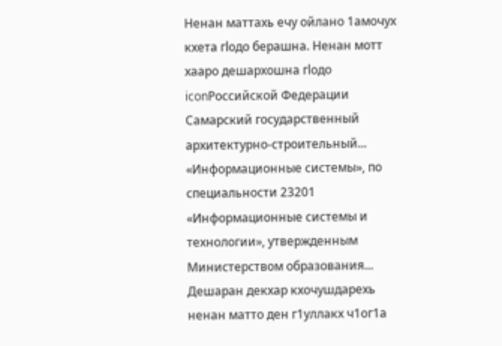Ненан маттахь ечу ойлано 1амочух кхета гloдо берашна. Ненан мотт хааро дешархошна гloдо iconРоссийской Федерации Самарский государственный архитектурно-строительный...
«Информационные системы», по специальности 23201 «Информационные системы и технологии», утвержденным Министерством образования...
Дешаран декхар кхочушдарехь ненан матто ден г1уллакх ч1ог1а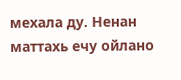мехала ду. Ненан маттахь ечу ойлано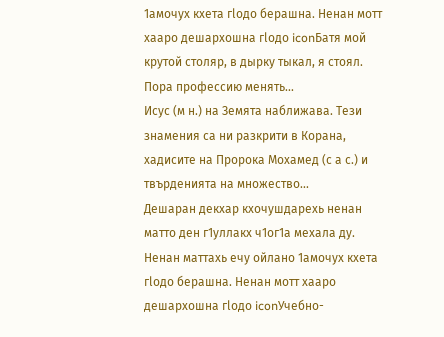1амочух кхета гloдо берашна. Ненан мотт хааро дешархошна гloдо iconБатя мой крутой столяр, в дырку тыкал, я стоял. Пора профессию менять...
Исус (м н.) на Земята наближава. Тези знамения са ни разкрити в Корана, хадисите на Пророка Мохамед (с а с.) и твърденията на множество...
Дешаран декхар кхочушдарехь ненан матто ден г1уллакх ч1ог1а мехала ду. Ненан маттахь ечу ойлано 1амочух кхета гloдо берашна. Ненан мотт хааро дешархошна гloдо iconУчебно-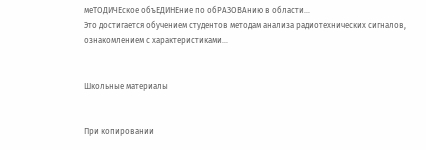меТОДИЧЕское объЕДИНЕние по обРАЗОВАнию в области...
Это достигается обучением студентов методам анализа радиотехнических сигналов, ознакомлением с характеристиками...


Школьные материалы


При копировании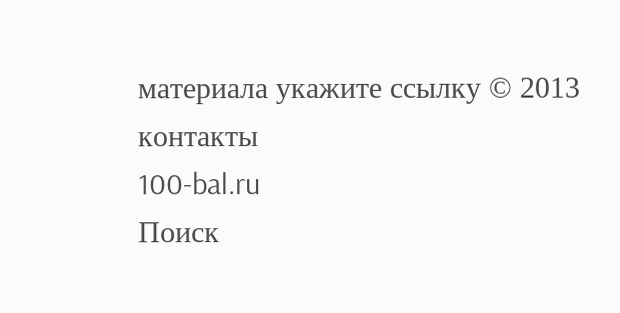материала укажите ссылку © 2013
контакты
100-bal.ru
Поиск